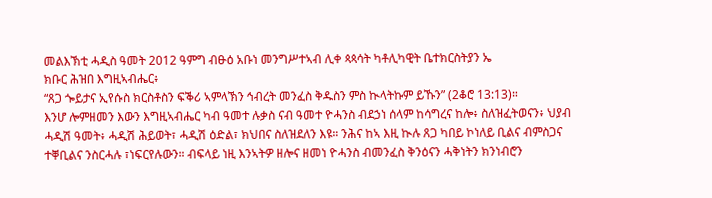መልእኽቲ ሓዲስ ዓመት 2012 ዓምግ ብፁዕ አቡነ መንግሥተኣብ ሊቀ ጳጳሳት ካቶሊካዊት ቤተክርስትያን ኤ
ክቡር ሕዝበ እግዚኣብሔር፥
“ጸጋ ጐይታና ኢየሱስ ክርስቶስን ፍቕሪ ኣምላኽን ኅብረት መንፈስ ቅዱስን ምስ ኲላትኩም ይኹን” (2ቆሮ 13:13)።
እንሆ ሎምዘመን እውን እግዚኣብሔር ካብ ዓመተ ሉቃስ ናብ ዓመተ ዮሓንስ ብደኃነ ሰላም ከሳግረና ከሎ፥ ስለዝፈትወናን፥ ህያብ ሓዲሽ ዓመት፥ ሓዲሽ ሕይወት፣ ሓዲሽ ዕድል፣ ክህበና ስለዝደለን እዩ። ንሕና ከኣ እዚ ኲሉ ጸጋ ካበይ ኮነለይ ቢልና ብምስጋና ተቐቢልና ንስርሓሉ ፣ነፍርየሉውን። ብፍላይ ነዚ እንኣትዎ ዘሎና ዘመነ ዮሓንስ ብመንፈስ ቅንዕናን ሓቅነትን ክንነብሮን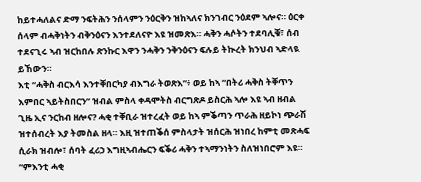ከይተሓለልና ድማ ንፍትሕን ንሰላምን ንዕርቅን ዝከኣለና ክንገብር ንዕደም ኣሎና። ዕርቀ ሰላም ብሓቅነትን ብቅንዕናን እንተደለናዮ እዩ ዝመጽእ። ሓቅን ሓሶትን ተደባሊቑ፣ ሰብ ተደናጊሩ ኣብ ዝርከበሉ ጽንኩር እዋን ንሓቅን ንቅንዕናን ፍሉይ ትኲረት ክንህብ ኣድላዪ ይኸውን።
እቲ “ሓቅስ ብርእሳ እንተቐበርካያ ብእግራ ትወጽእ”፥ ወይ ከኣ “በትሪ ሓቅስ ትቐጥን እምበር ኣይትስበርን” ዝብል ምስላ ቀዳሞትስ ብርግጽዶ ይስርሕ ኣሎ እዩ ኣብ ዘብል ጊዜ ኢና ንርከብ ዘሎና? ሓቂ ተቐቢራ ዝተረፈት ወይ ከኣ ምቕጣን ጥራሕ ዘይኮነ ጭራሽ ዝተሰብረት እያ ትመስል ዘላ። እዚ ዝተጠቕሰ ምስላታት ዝሰርሕ ዝነበረ ከምቲ መጽሓፍ ሲራክ ዝብሎ፣ ሰባት ፈሪኃ እግዚኣብሔርን ፍቕሪ ሓቅን ተኣማንነትን ስለዝነበሮም እዩ። “ምእንቲ ሓቂ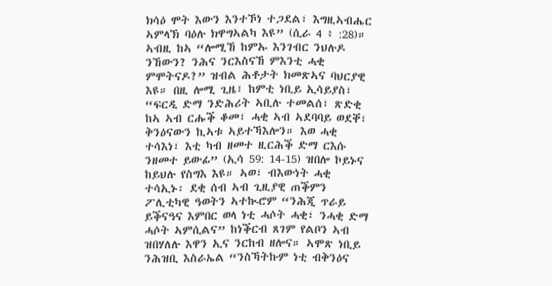ክሳዕ ሞት እውን እንተኾነ ተጋደል፣ እግዚኣብሔር ኣምላኽ ባዕሉ ክዋግኣልካ እዩ” (ሲራ 4 ፥ :28)። ኣብዚ ከኣ “ሎሚኸ ከምኡ እንገብር ንህሉዶ ንኸውን? ንሕና ንርእስናኸ ምእንቲ ሓቂ ምሞትናዶ?” ዝብል ሕቶታት ክመጽኣና ባህርያዊ እዩ። በዚ ሎሚ ጊዜ፣ ከምቲ ነቢይ ኢሳይያስ፣ “ፍርዲ ድማ ንድሕሪት ኣቢሉ ተመልሰ፣ ጽድቂ ከኣ ኣብ ርሑቕ ቆመ፣ ሓቂ ኣብ ኣደባባይ ወደቐ፣ ቅንዕናውን ኪኣቱ ኣይተኻእሎን። እወ ሓቂ ተሳእነ፣ እቲ ካብ ዘመተ ዚርሕቕ ድማ ርእሱ ንዘመተ ይውፊ” (ኢሳ 59: 14-15) ዝበሎ ኮይኑና ከይህሉ የስግእ እዩ። ኣወ፣ ብእውነት ሓቂ ተሳኢኑ፡ ደቂ ሰብ ኣብ ጊዚያዊ ጠቕምን ፖሊቲካዊ ዓወትን ኣተኲሮም “ንሕጂ ጥራይ ይቕናዓና እምበር ወላ ነቲ ሓሶት ሓቂ፣ ንሓቂ ድማ ሓሶት ኣምሲልና” ከነቕርብ ጸገም የልቦን ኣብ ዝበሃለሉ እዋን ኢና ንርከብ ዘሎና። ኣሞጽ ነቢይ ንሕዝቢ እስራኤል “ንስኻትኩም ነቲ ብቅንዕና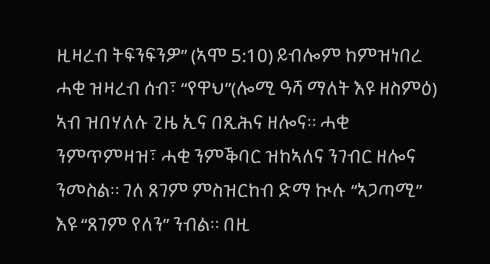ዚዛረብ ትፍንፍንዎ” (ኣሞ 5:10) ይብሎም ከምዝነበረ ሓቂ ዝዛረብ ሰብ፣ “የዋህ”(ሎሚ ዓሻ ማለት እዩ ዘስምዕ) ኣብ ዝበሃለሉ ጊዜ ኢና በጺሕና ዘሎና። ሓቂ ንምጥምዛዝ፣ ሓቂ ንምቕባር ዝከኣለና ንገብር ዘሎና ንመስል። ገለ ጸገም ምስዝርከብ ድማ ኲሉ “ኣጋጣሚ” እዩ “ጸገም የለን” ንብል። በዚ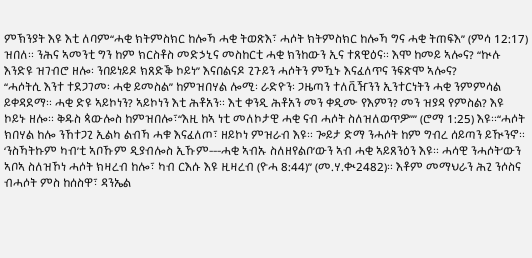ምኽንያት እዩ እቲ ለባም“ሓቂ ክትምስክር ከሎኻ ሓቂ ትወጽእ፣ ሓሶት ክትምስክር ከሎኻ ግና ሓቂ ትጠፍእ” (ምሳ 12:17) ዝበለ። ንሕና ኣመንቲ ግን ከም ክርስቶስ መድኃኒና መስከርቲ ሓቂ ክንከውን ኢና ተጸዊዕና። እሞ ከመይ ኣሎና? “ኲሉ እንድዩ ዝገብሮ ዘሎ፡ ንበይነይዶ ክጸድቕ ኮይነ” እናበልናዶ ጊጉይን ሓሶትን ምዃኑ እናፈለጥና ንፍጽሞ ኣሎና?
“ሓሶትሲ እንተ ተደጋገመ፡ ሓቂ ይመስል” ከምዝበሃል ሎሚ፡ ራድዮን፡ ጋዜጣን ተለቪዥንን ኢንተርነትን ሓቂ ንምምሳል ይቀዳደማ። ሓቂ ድዩ ኣይኮነን? ኣይኮነን እቲ ሕቶአን። እቲ ቀንዲ ሕቶአን መን ቀዲሙ የእምን? መን ዝያዳ የምስል? እዩ ኮይኑ ዘሎ። ቅዱስ ጳውሎስ ከምዝበሎ፣“እዚ ከኣ ነቲ መለኮታዊ ሓቂ ናብ ሓሶት ስለዝለወጥዎ”” (ሮማ 1:25) እዩ።“ሓሶት ክበሃል ከሎ ንኸተጋጊ ኢልካ ልብኻ ሓቁ እናፈለጦ፣ ዘይኮነ ምዝራብ እዩ። ጐይታ ድማ ንሓሶት ከም ግብረ ሰይጣን ይዂንኖ። ‘ንስኻትኩም ካብ’ቲ ኣቦኹም ዲያብሎስ ኢኹም---ሓቂ ኣብኡ ስለዘየልቦ’ውን ኣብ ሓቂ ኣይጸንዕን እዩ። ሓሳዊ ንሓሶት’ውን ኣቦኣ ስለዝኾነ ሓሶት ክዛረብ ከሎ፣ ካብ ርእሱ እዩ ዚዛረብ (ዮሓ 8:44)” (መ.ሃ.ቊ2482)። እቶም መማህራን ሕጊ ንሶስና ብሓሶት ምስ ከሰስዋ፣ ዳንኤል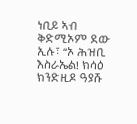ነቢይ ኣብ ቅድሚኦም ደው ኢሉ፣ “ኦ ሕዝቢ እስራኤል! ክሳዕ ክንድዚዶ ዓያሹ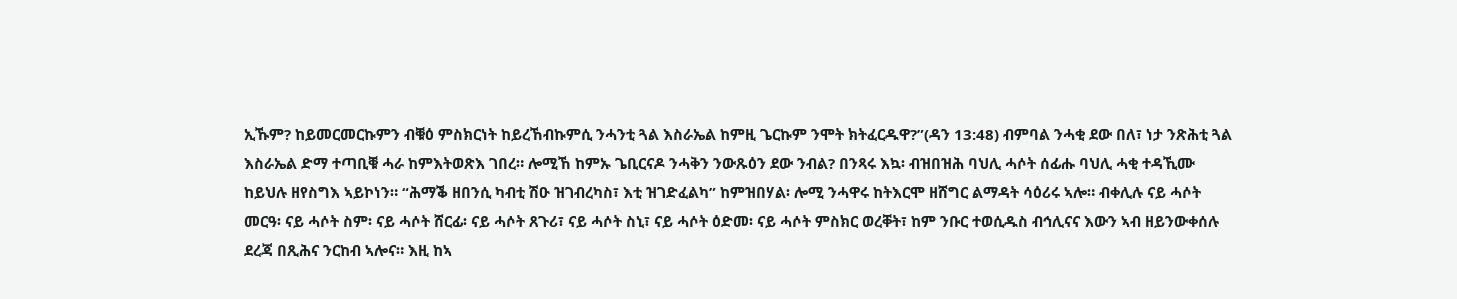ኢኹም? ከይመርመርኩምን ብቑዕ ምስክርነት ከይረኸብኩምሲ ንሓንቲ ጓል እስራኤል ከምዚ ጌርኩም ንሞት ክትፈርዱዋ?”(ዳን 13:48) ብምባል ንሓቂ ደው በለ፣ ነታ ንጽሕቲ ጓል እስራኤል ድማ ተጣቢቑ ሓራ ከምእትወጽእ ገበረ። ሎሚኸ ከምኡ ጌቢርናዶ ንሓቅን ንውጹዕን ደው ንብል? በንጻሩ እኳ፡ ብዝበዝሕ ባህሊ ሓሶት ሰፊሑ ባህሊ ሓቂ ተዳኺሙ ከይህሉ ዘየስግእ ኣይኮነን። “ሕማቕ ዘበንሲ ካብቲ ሽዑ ዝገብረካስ፣ እቲ ዝገድፈልካ” ከምዝበሃል፡ ሎሚ ንሓዋሩ ከትእርሞ ዘሸግር ልማዳት ሳዕሪሩ ኣሎ። ብቀሊሉ ናይ ሓሶት መርዓ፡ ናይ ሓሶት ስም፡ ናይ ሓሶት ሸርፊ፡ ናይ ሓሶት ጸጉሪ፣ ናይ ሓሶት ስኒ፣ ናይ ሓሶት ዕድመ፡ ናይ ሓሶት ምስክር ወረቐት፣ ከም ንቡር ተወሲዱስ ብኅሊናና እውን ኣብ ዘይንውቀሰሉ ደረጃ በጺሕና ንርከብ ኣሎና። እዚ ከኣ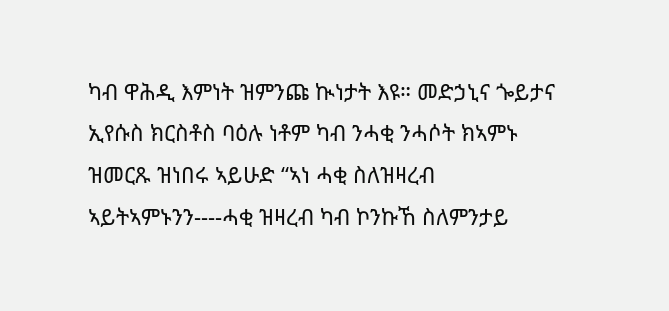ካብ ዋሕዲ እምነት ዝምንጩ ኲነታት እዩ። መድኃኒና ጐይታና ኢየሱስ ክርስቶስ ባዕሉ ነቶም ካብ ንሓቂ ንሓሶት ክኣምኑ ዝመርጹ ዝነበሩ ኣይሁድ “ኣነ ሓቂ ስለዝዛረብ ኣይትኣምኑንን----ሓቂ ዝዛረብ ካብ ኮንኩኸ ስለምንታይ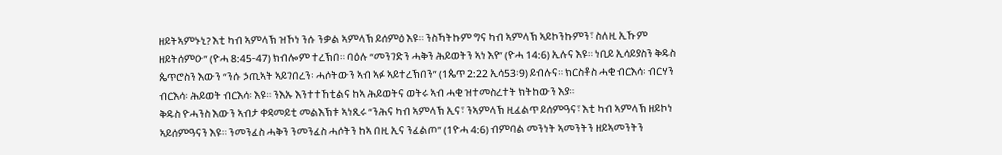ዘይትኣምኑኒ? እቲ ካብ ኣምላኽ ዝኾነ ንሱ ንቃል ኣምላኽ ይሰምዕ እዩ። ንስኻትኩም ግና ካብ ኣምላኽ ኣይኮንኩምን፣ ስለዚ ኢኹም ዘይትሰምዑ” (ዮሓ 8:45-47) ክብሎም ተረኽበ። ባዕሉ “መንገድን ሓቅን ሕይወትን ኣነ እየ” (ዮሓ 14:6) ኢሉና እዩ። ነቢይ ኢሳይያስን ቅዱስ ጴጥሮስን እውን “ንሱ ኃጢኣት ኣይገበረን፡ ሓሶትውን ኣብ ኣፉ ኣይተረኽበን” (1ጴጥ 2:22 ኢሳ53፡9) ይብሉና። ክርስቶስ ሓቂ ብርእሳ፡ ብርሃን ብርእሳ፡ ሕይወት ብርእሳ፡ እዩ። ንእኡ እንተተኸቲልና ከኣ ሕይወትና ወትሩ ኣብ ሓቂ ዝተመስረተት ክትከውን እያ።
ቅዱስ ዮሓንስ እውን ኣብታ ቀዳመይቲ መልእኽቱ ኣነጺሩ “ንሕና ካብ ኣምላኽ ኢና፣ ንኣምላኽ ዚፈልጥ ይሰምዓና፣ እቲ ካብ ኣምላኽ ዘይኮነ ኣይሰምዓናን እዩ። ንመንፈስ ሓቅን ንመንፈስ ሓሶትን ከኣ በዚ ኢና ንፈልጦ” (1ዮሓ 4:6) ብምባል መንነት ኣመንትን ዘይኣመንትን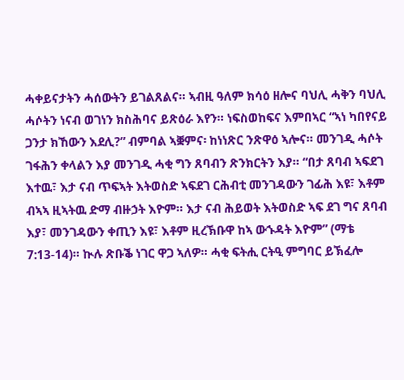ሓቀይናታትን ሓሰውትን ይገልጸልና። ኣብዚ ዓለም ክሳዕ ዘሎና ባህሊ ሓቅን ባህሊ ሓሶትን ነናብ ወገነን ክስሕባና ይጽዕራ እየን። ነፍስወከፍና እምበኣር “ኣነ ካበየናይ ጋንታ ክኸውን እደሊ?” ብምባል ኣቛምና፡ ከነነጽር ንጽዋዕ ኣሎና። መንገዲ ሓሶት ገፋሕን ቀላልን እያ መንገዲ ሓቂ ግን ጸባብን ጽንክርትን እያ። “በታ ጸባብ ኣፍደገ እተዉ፣ እታ ናብ ጥፍኣት እትወስድ ኣፍደገ ርሕብቲ መንገዳውን ገፊሕ እዩ፣ እቶም ብኣኣ ዚኣትዉ ድማ ብዙኃት እዮም። እታ ናብ ሕይወት እትወስድ ኣፍ ደገ ግና ጸባብ እያ፣ መንገዳውን ቀጢን እዩ፣ እቶም ዚረኽቡዋ ከኣ ውኁዳት እዮም” (ማቴ 7:13-14)። ኲሉ ጽቡቕ ነገር ዋጋ ኣለዎ። ሓቂ ፍትሒ ርትዒ ምግባር ይኽፈሎ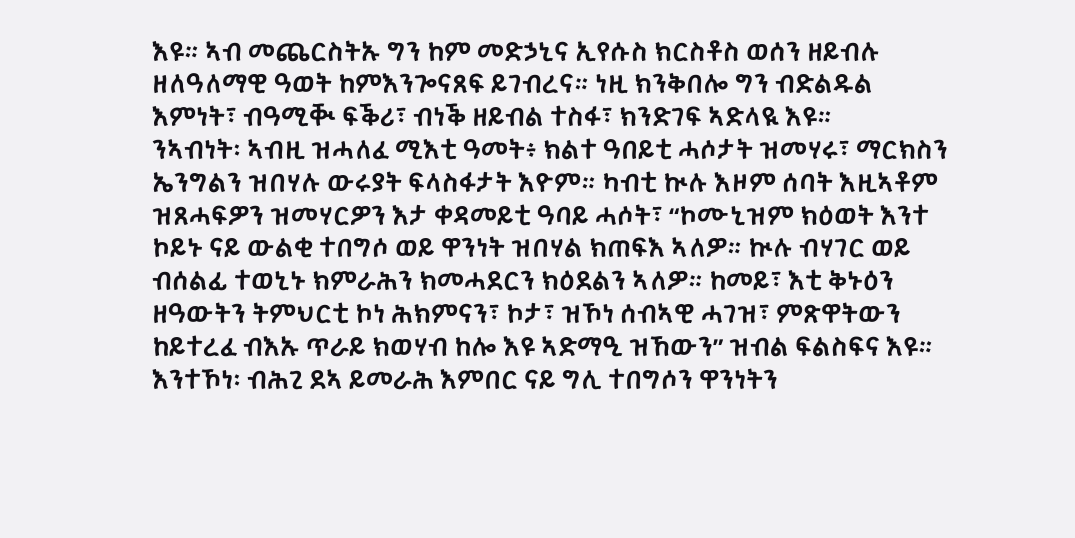እዩ። ኣብ መጨርስትኡ ግን ከም መድኃኒና ኢየሱስ ክርስቶስ ወሰን ዘይብሉ ዘለዓለማዊ ዓወት ከምእንጐናጸፍ ይገብረና። ነዚ ክንቅበሎ ግን ብድልዱል እምነት፣ ብዓሚቚ ፍቕሪ፣ ብነቕ ዘይብል ተስፋ፣ ክንድገፍ ኣድላዪ እዩ።
ንኣብነት፡ ኣብዚ ዝሓለፈ ሚእቲ ዓመት፥ ክልተ ዓበይቲ ሓሶታት ዝመሃሩ፣ ማርክስን ኤንግልን ዝበሃሉ ውሩያት ፍላስፋታት እዮም። ካብቲ ኲሉ እዞም ሰባት እዚኣቶም ዝጸሓፍዎን ዝመሃርዎን እታ ቀዳመይቲ ዓባይ ሓሶት፣ “ኮሙኒዝም ክዕወት እንተ ኮይኑ ናይ ውልቂ ተበግሶ ወይ ዋንነት ዝበሃል ክጠፍእ ኣለዎ። ኲሉ ብሃገር ወይ ብሰልፊ ተወኒኑ ክምራሕን ክመሓደርን ክዕደልን ኣለዎ። ከመይ፣ እቲ ቅኑዕን ዘዓውትን ትምህርቲ ኮነ ሕክምናን፣ ኮታ፣ ዝኾነ ሰብኣዊ ሓገዝ፣ ምጽዋትውን ከይተረፈ ብእኡ ጥራይ ክወሃብ ከሎ እዩ ኣድማዒ ዝኸውን” ዝብል ፍልስፍና እዩ። እንተኾነ፡ ብሕጊ ደኣ ይመራሕ እምበር ናይ ግሊ ተበግሶን ዋንነትን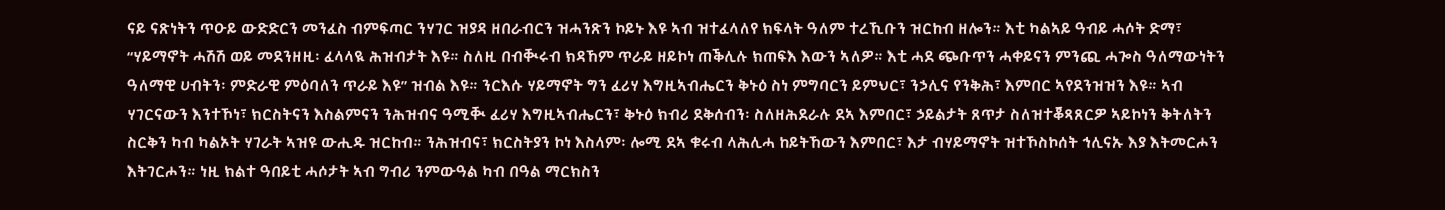ናይ ናጽነትን ጥዑይ ውድድርን መንፈስ ብምፍጣር ንሃገር ዝያዳ ዘበራብርን ዝሓንጽን ኮይኑ እዩ ኣብ ዝተፈላለየ ክፍላት ዓለም ተረኺቡን ዝርከብ ዘሎን። እቲ ካልኣይ ዓብይ ሓሶት ድማ፣ “ሃይማኖት ሓሽሽ ወይ መደንዘዚ፡ ፈላላዪ ሕዝብታት እዩ። ስለዚ በብቚሩብ ክዳኸም ጥራይ ዘይኮነ ጠቕሊሉ ክጠፍእ እውን ኣለዎ። እቲ ሓደ ጭቡጥን ሓቀይናን ምንጪ ሓጐስ ዓለማውነትን ዓለማዊ ሀብትን፡ ምድራዊ ምዕባለን ጥራይ እዩ” ዝብል እዩ። ንርእሱ ሃይማኖት ግን ፈሪሃ እግዚኣብሔርን ቅኑዕ ስነ ምግባርን ይምህር፣ ንኃሊና የንቅሕ፣ እምበር ኣየደንዝዝን እዩ። ኣብ ሃገርናውን እንተኾነ፣ ክርስትናን እስልምናን ንሕዝብና ዓሚቚ ፈሪሃ እግዚኣብሔርን፣ ቅኑዕ ክብሪ ደቅሰብን፡ ስለዘሕደራሉ ደኣ እምበር፣ ኃይልታት ጸጥታ ስለዝተቖጻጸርዎ ኣይኮነን ቅትለትን ስርቅን ካብ ካልኦት ሃገራት ኣዝዩ ውሒዱ ዝርከብ። ንሕዝብና፣ ክርስትያን ኮነ እስላም፡ ሎሚ ደኣ ቁሩብ ላሕሊሓ ከይትኸውን እምበር፣ እታ ብሃይማኖት ዝተኾስኮሰት ኅሊናኡ እያ እትመርሖን እትገርሖን። ነዚ ክልተ ዓበይቲ ሓሶታት ኣብ ግብሪ ንምውዓል ካብ በዓል ማርክስን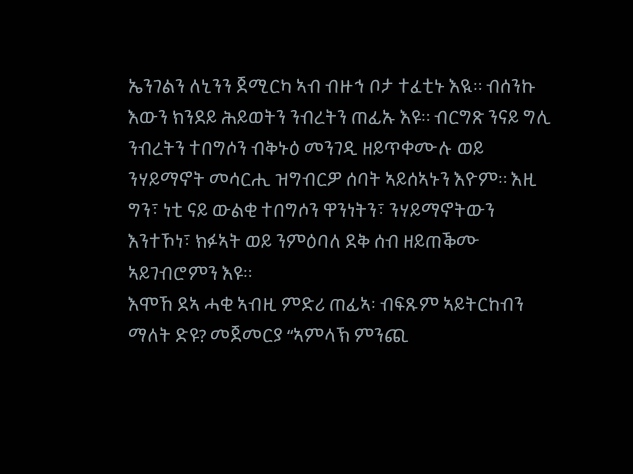ኤንገልን ለኒንን ጀሚርካ ኣብ ብዙኅ ቦታ ተፈቲኑ እዪ። ብሰንኩ እውን ክንደይ ሕይወትን ንብረትን ጠፊኡ እዩ። ብርግጽ ንናይ ግሊ ንብረትን ተበግሶን ብቅኑዕ መንገዲ ዘይጥቀሙሉ ወይ ንሃይማኖት መሳርሒ ዝግብርዎ ሰባት ኣይሰኣኑን እዮም። እዚ ግን፣ ነቲ ናይ ውልቂ ተበግሶን ዋንነትን፣ ንሃይማኖትውን እንተኾነ፣ ክፉኣት ወይ ንምዕባለ ደቅ ሰብ ዘይጠቕሙ ኣይገብሮምን እዩ።
እሞኸ ደኣ ሓቂ ኣብዚ ምድሪ ጠፊኣ፡ ብፍጹም ኣይትርከብን ማለት ድዩ? መጀመርያ “ኣምላኽ ምንጪ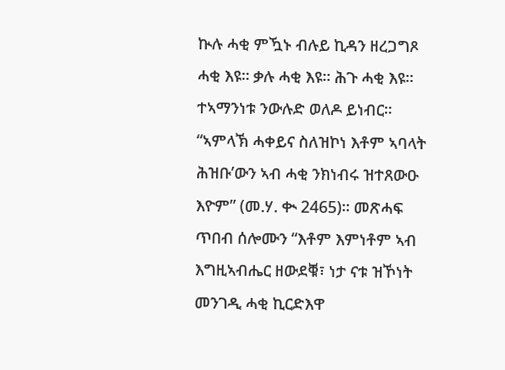ኲሉ ሓቂ ምዃኑ ብሉይ ኪዳን ዘረጋግጾ ሓቂ እዩ። ቃሉ ሓቂ እዩ። ሕጉ ሓቂ እዩ። ተኣማንነቱ ንውሉድ ወለዶ ይነብር። “ኣምላኽ ሓቀይና ስለዝኮነ እቶም ኣባላት ሕዝቡ’ውን ኣብ ሓቂ ንክነብሩ ዝተጸውዑ እዮም” (መ.ሃ. ቊ 2465)። መጽሓፍ ጥበብ ሰሎሙን “እቶም እምነቶም ኣብ እግዚኣብሔር ዘውደቑ፣ ነታ ናቱ ዝኾነት መንገዲ ሓቂ ኪርድእዋ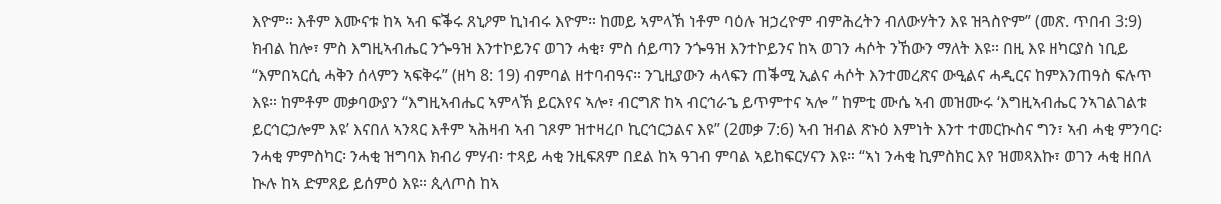እዮም። እቶም እሙናቱ ከኣ ኣብ ፍቕሩ ጸኒዖም ኪነብሩ እዮም። ከመይ ኣምላኽ ነቶም ባዕሉ ዝኃረዮም ብምሕረትን ብለውሃትን እዩ ዝጓስዮም” (መጽ. ጥበብ 3:9) ክብል ከሎ፣ ምስ እግዚኣብሔር ንጐዓዝ እንተኮይንና ወገን ሓቂ፣ ምስ ሰይጣን ንጐዓዝ እንተኮይንና ከኣ ወገን ሓሶት ንኸውን ማለት እዩ። በዚ እዩ ዘካርያስ ነቢይ “እምበኣርሲ ሓቅን ሰላምን ኣፍቅሩ” (ዘካ 8: 19) ብምባል ዘተባብዓና። ንጊዚያውን ሓላፍን ጠቕሚ ኢልና ሓሶት እንተመረጽና ውዒልና ሓዲርና ከምእንጠዓስ ፍሉጥ እዩ። ከምቶም መቃባውያን “እግዚኣብሔር ኣምላኽ ይርእየና ኣሎ፣ ብርግጽ ከኣ ብርኅራኄ ይጥምተና ኣሎ ” ከምቲ ሙሴ ኣብ መዝሙሩ ‘እግዚኣብሔር ንኣገልገልቱ ይርኅርኃሎም እዩ’ እናበለ ኣንጻር እቶም ኣሕዛብ ኣብ ገጾም ዝተዛረቦ ኪርኅርኃልና እዩ” (2መቃ 7:6) ኣብ ዝብል ጽኑዕ እምነት እንተ ተመርኲስና ግን፣ ኣብ ሓቂ ምንባር፡ ንሓቂ ምምስካር፡ ንሓቂ ዝግባእ ክብሪ ምሃብ፡ ተጻይ ሓቂ ንዚፍጸም በደል ከኣ ዓገብ ምባል ኣይከፍርሃናን እዩ። “ኣነ ንሓቂ ኪምስክር እየ ዝመጻእኩ፣ ወገን ሓቂ ዘበለ ኲሉ ከኣ ድምጸይ ይሰምዕ እዩ። ጲላጦስ ከኣ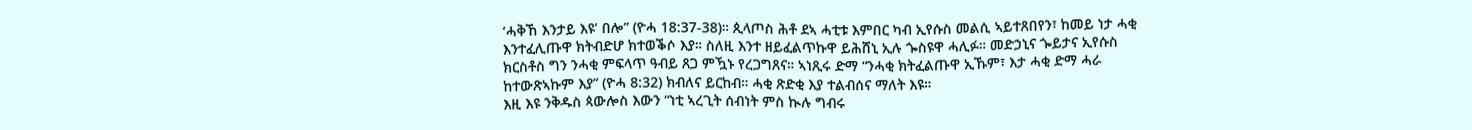‘ሓቅኸ እንታይ እዩ’ በሎ” (ዮሓ 18:37-38)። ጲላጦስ ሕቶ ደኣ ሓቲቱ እምበር ካብ ኢየሱስ መልሲ ኣይተጸበየን፣ ከመይ ነታ ሓቂ እንተፈሊጡዋ ክትብድሆ ክተወቕሶ እያ። ስለዚ እንተ ዘይፈልጥኩዋ ይሕሸኒ ኢሉ ጐስዩዋ ሓሊፉ። መድኃኒና ጐይታና ኢየሱስ ክርስቶስ ግን ንሓቂ ምፍላጥ ዓብይ ጸጋ ምዃኑ የረጋግጸና። ኣነጺሩ ድማ “ንሓቂ ክትፈልጡዋ ኢኹም፣ እታ ሓቂ ድማ ሓራ ከተውጽኣኩም እያ” (ዮሓ 8:32) ክብለና ይርከብ። ሓቂ ጽድቂ እያ ተልብሰና ማለት እዩ።
እዚ እዩ ንቅዱስ ጳውሎስ እውን “ነቲ ኣረጊት ሰብነት ምስ ኲሉ ግብሩ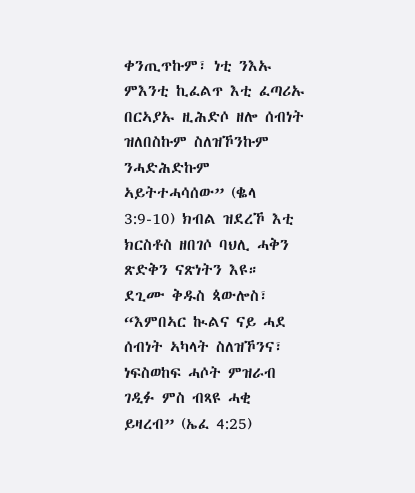ቀንጢጥኩም፣ ነቲ ንእኡ ምእንቲ ኪፈልጥ እቲ ፈጣሪኡ በርኣያኡ ዚሕድሶ ዘሎ ሰብነት ዝለበስኩም ስለዝኾንኩም ንሓድሕድኩም ኣይትተሓሳሰው” (ቈላ 3:9-10) ክብል ዝደረኾ እቲ ክርስቶስ ዘበገሶ ባህሊ ሓቅን ጽድቅን ናጽነትን እዩ። ደጊሙ ቅዱስ ጳውሎስ፣ “እምበኣር ኲልና ናይ ሓደ ሰብነት ኣካላት ስለዝኾንና፣ ነፍስወከፍ ሓሶት ምዝራብ ገዲፉ ምስ ብጻዩ ሓቂ ይዛረብ” (ኤፈ 4:25)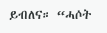ይብለና። “ሓሶት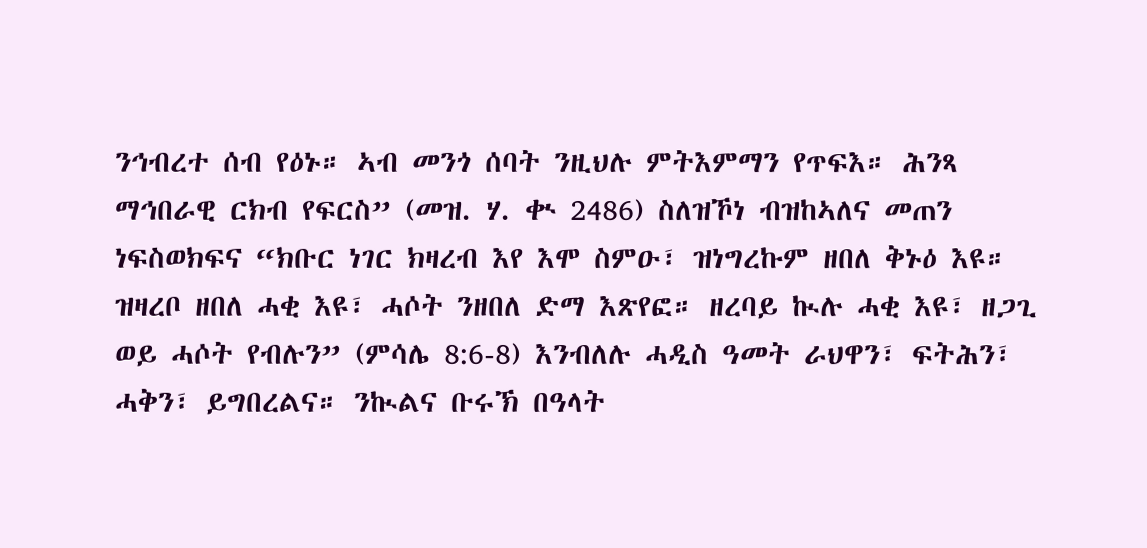ንኅብረተ ሰብ የዕኑ። ኣብ መንጎ ሰባት ንዚህሉ ምትእምማን የጥፍእ። ሕንጻ ማኅበራዊ ርክብ የፍርስ” (መዝ. ሃ. ቊ 2486) ስለዝኾነ ብዝከኣለና መጠን ነፍስወክፍና “ክቡር ነገር ክዛረብ እየ እሞ ስምዑ፣ ዝነግረኩም ዘበለ ቅኑዕ እዩ። ዝዛረቦ ዘበለ ሓቂ እዩ፣ ሓሶት ንዘበለ ድማ እጽየፎ። ዘረባይ ኲሉ ሓቂ እዩ፣ ዘጋጊ ወይ ሓሶት የብሉን” (ምሳሌ 8:6-8) እንብለሉ ሓዲስ ዓመት ራህዋን፣ ፍትሕን፣ ሓቅን፣ ይግበረልና። ንኲልና ቡሩኽ በዓላት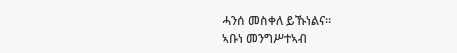ሓንሰ መስቀለ ይኹነልና።
ኣቡነ መንግሥተኣብ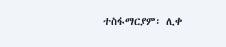ተስፋማርያም፡ ሊቀ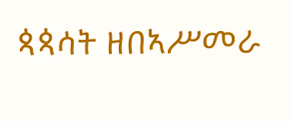ጳጳሳት ዘበኣሥመራ